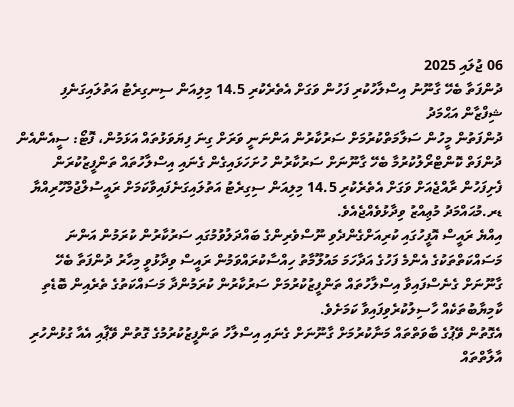06 ޖުލައި 2025
ދުންފަތާ ބެހޭ ގާނޫނު އިސްލާހުކުރި ފަހުން ވަގަށް އެތެރެކުރި 14.5 މިލިއަން ސިނގިރެޓު އަތުލައިގަނެފި
ޝިފްޒާން އަޙްމަދު
ދުންފަތުން މީހުން ސަލާމަތްކުރުމަށް ސަރުކާރުން އަންނަނީ ވަރަށް ގިނަ ފިޔަވަޅުތައް އަޅަމުން، ފޮޓޯ: ސީއެންއެން
ދުންފަތް ކޮންޓްރޯލުކުރުމާ ބެހޭ ގާނޫނަށް ސަރުކާރުން ހުށަހަޅައިގެން ގެނައި އިސްލާހުތައް ތަންފީޒުކުރަން ފެށިފަހުން ރާއްޖެއަށް ވަގަށް އެތެރެކުރި 14.5 މިލިއަން ސިގިރެޓު އަތުލައިގަނެފައިވާކަމަށް ރައީސުލްޖުމްހޫރިއްޔާ ޑރ.މުޙައްމަދު މުޢިއްޒު ވިދާޅުވެއްޖެއެވެ.
އިއްޔެ ރައީސް އޮފީހުގައި ކުރިއަށްގެންދެވި ނޫސްވެރިންގެ ބައްދަލުވުމުގައި ސަރުކާރުން ކުރަމުން އަންނަ މަސައްކަތްތަކުގެ އެންމެ ފަހުގެ އަދާހަމަ މައުލޫމާތު ހިއްސާކުރައްވަމުން ރައީސް ވިދާޅުވީ މިހާރު ދުންފަތާ ބެހޭ ގާނޫނަށް ގެނެސްފައިވާ އިސްލާހުތައް ތަންފީޒުކުރުމަށް ސަރުކާރުން ކުރަމުންދާ މަސައްކަތުގެ ތެރެއިން ބޮޑެތި ކާމިޔާބުތަކެއް ހާސިލުކުރެވިފައިވާ ކަމަށެވެ.
އެގޮތުން ވޭޕުގެ ބާވަތްތައް މަނާކުރުމަށް ގާނޫނަށް ގެނައި އިސްލާހު ތަންފީޒުކުރުމުގެ ގޮތުން ވޭޕާއި އެއާ ގުޅުންހުރި އާލާތްތައް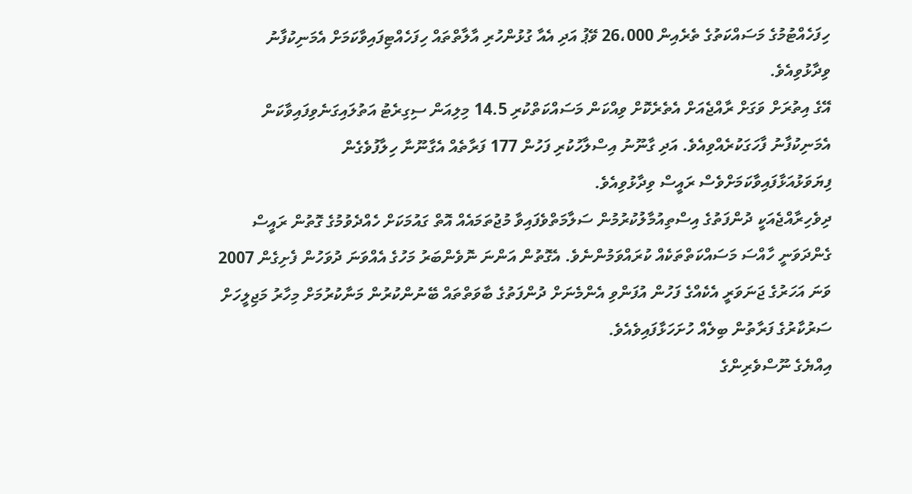ހިފަހެއްޓުމުގެ މަސައްކަތުގެ ތެރެއިން 26،000 ވޭޕު އަދި އެއާ ގުޅުންހުރި އާލާތްތައް ހިފަހެއްޓިފައިވާކަމަށް އެމަނިކުފާނު ވިދާޅުވިއެވެ.
އޭގެ އިތުރަށް ވަގަށް ރާއްޖެއަށް އެތެރެކޮށް ވިއްކަން މަސައްކަތްކުރި 14.5 މިލިއަން ސިގިރެޓު އަތުލައިގަނެވިފައިވާކަން އެމަނިކުފާނު ފާހަގަކުރެއްވިއެވެ. އަދި ގާނޫނު އިސްލާހުކުރި ފަހުން 177 ފަރާތެއް އެގާނޫނާ ހިލާފުވެގެން ފިޔަވަޅުއަޅާފައިވާކަމަށްވެސް ރައީސް ވިދާޅުވިއެވެ.
ދިވެހިރާއްޖެއަކީ ދުންފަތުގެ އިސްތިއުމާލުކުރުމުން ސަލާމަތްވެފައިވާ މުޖުތަމައެއް އޮތް ގައުމަކަށް ހެއްދެވުމުގެ ގޮތުން ރައީސް ގެންދަވަނީ ހާއްސަ މަސައްކަތްތަކެއް ކުރައްވަމުންނެވެ. އެގޮތުން އަންނަ ނޮވެންބަރު މަހުގެ އެއްވަނަ ދުވަހުން ފެށިގެން 2007 ވަނަ އަހަރުގެ ޖަނަވަރީ އެކެއްގެ ފަހުން އުފަންވި އެންމެނަށް ދުންފަތުގެ ބާވަތްތައް ބޭނުންކުރުން މަނާކުރުމަށް މިހާރު މަޖިލީހަށް ސަރުކާރުގެ ފަރާތުން ބިލެއް ހުށަހަޅާފައިވެއެވެ.
އިއްޔެގެ ނޫސްވެރިންގެ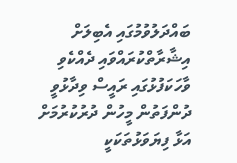ބައްދަލުވުމުގައި އެބިލަށް އިޝާރާތްކުރައްވައި ދެއްކެވި ވާހަކަފުޅުގައި ރައީސް ވިދާޅުވީ ދުންފަތުން މީހުން ދުރުކުރުމަށް އަޅާ ފިޔަވަޅުތަކަކީ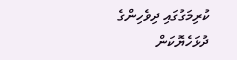ކުރިމަގުގައި ދިވެހިންގެ ދުޅަހެޔޮކަން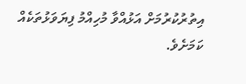އިތުރުކުރުމަށް އަޅުއްވާ މުހިއްމު ފިޔަވަޅުތަކެއް ކަމަށެވެ.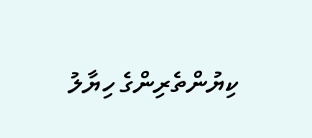ކިޔުންތެރިންގެ ހިޔާލު